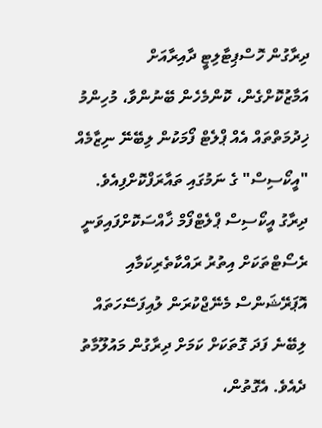ދިރާގުން ހޮސްޕިޓާލިޓީ ދާއިރާއަށް އަމާޒުކޮށްގެން، ކޮންމެހެން ބޭނުންވާ، މުހިންމު ޚިދުމަތްތައް އެއް ޕްލެޓް ފޯމަކުން ލިބޭނޭ ނިޒާމެއް "އީކޯސިސް" ގެ ނަމުގައި ތައާރަފްކޮށްފިއެވެ.
ދިރާގު އީކޯސިސް ޕްލެޓްފޯމް ޚާއްސަކޮށްފައިވަނީ ރެސޯޓްތަކަށް އިތުރު ރައްކާތެރިކަމާއި އޮޕަރޭޝަންސް މެނޭޖްކުރަން ލުއިފަސޭހަތައް ލިބޭނެ ފަދަ ގޮތަކަށް ކަމަށް ދިރާގުން މައުލޫމާތު ދެއެވެ. އެގޮތުން،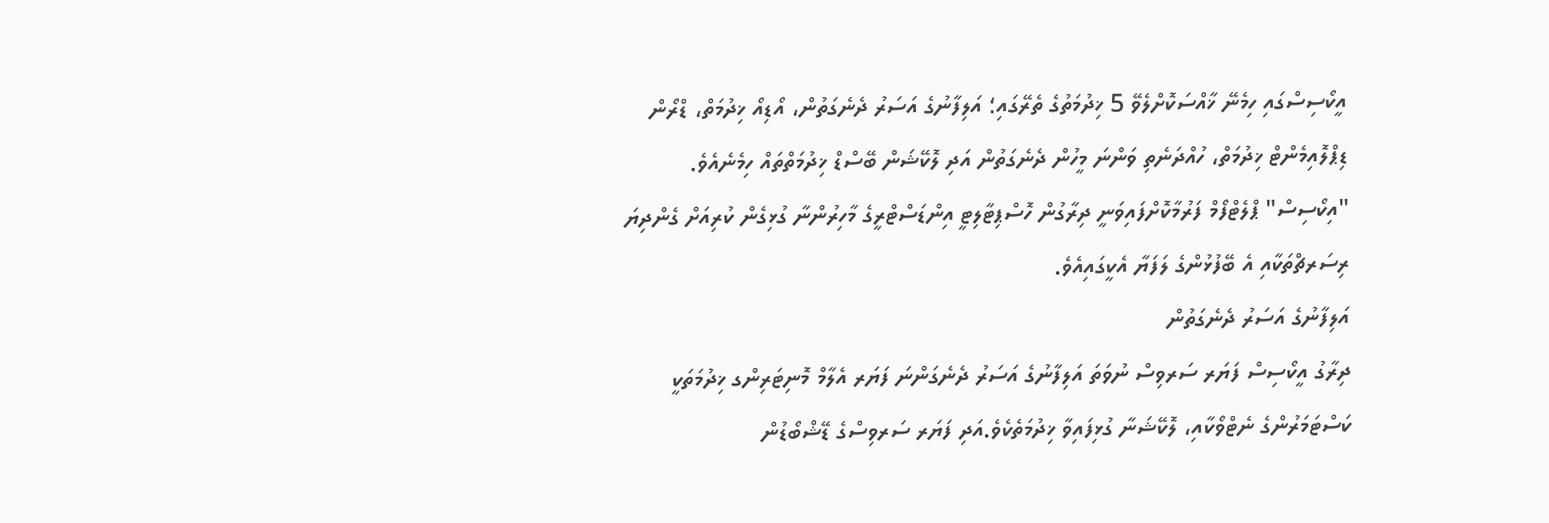އީކޯސިސްގައި ހިމެނޭ ޚާއްސަކޮށްލެވޭ 5 ޚިދުމަތުގެ ތެރޭގައި؛ އަލިފާނުގެ އަސަރު ދެނެގަތުން، އޯޑިއޯ ޚިދުމަތް، ޑްރޯން ޑިޕްލޮއިމެންޓް ޚިދުމަތް، ހުއްދަނެތި ވަންނަ މީހުން ދެނެގަތުން އަދި ލޮކޭޝަން ބޭސްޑް ޚިދުމަތްތައް ހިމެނެއެވެ.
"އިކޯސިސް" ޕްލެޓްފޯމް ފަރުމާކޮށްފައިވަނީ ދިރާގުން ހޮސްޕިޓާލިޓީ އިންޑަސްޓްރީގެ މާހިރުންނާ ގުޅިގެން ކުރިއަށް ގެންދިޔަ ރިސަރޗްތަކާއި އެ ބޭފުޅުންގެ ލަފަޔާ އެކީގައިއެވެ.
އަލިފާނުގެ އަސަރު ދެނެގަތުން
ދިރާގު އީކޯސިސް ފަޔަރ ސަރވިސް ނުވަތަ އަލިފާނުގެ އަސަރު ދެނެގަންނަ ފަޔަރ އެލާމް މޮނިޓަރިންގ ޚިދުމަތަކީ ކަސްޓަމަރުންގެ ނެޓްވޯކާއި، ލޮކޭޝަނާ ގުޅިފައިވާ ޚިދުމަތެކެވެ.އަދި ފަޔަރ ސަރވިސްގެ ޑޭޝްބޯޑުން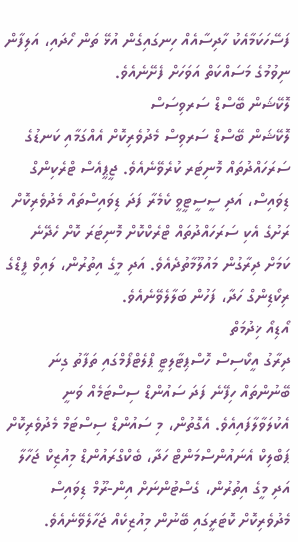ފަސޭހަކަމާއެކު ހާދިސާއެއް ހިނގައިގެން އުޅޭ ތަން ހޯދައި، އަލިފާން ނިވުމުގެ މަސައްކަތް އަވަހަށް ފެށޭނެއެވެ.
ލޮކޭޝަން ބޭސްޑް ސަރވިސަސް
ލޮކޭޝަން ބޭސްޑް ސަރވިސް މެދުވެރިކޮށް އެއްގަމާއި ކަނޑުގެ ސަރަހައްދުތައް މޮނިޓަރ ކުރެވޭނެއެވެ. ޖީޕީއެސް ޓްރެކިންގް ޑިވައިސް، އަދި ސީސީޓީވީ ކެމެރާ ފަދަ ޑިވައިސްތައް މެދުވެރިކޮށް ރަށުގެ އެކި ސަރަހައްދުތައް ޓްރެކްކޮށް މޮނިޓަރަ ކޮށް ހެދޭނެ ކަމަށް ދިރާގުން މައުލޫމާތުދެއެވެ. އަދި މީގެ އިތުރުން، ލައިވް ފީޑްގެ ރިކޯޑިންގް ހަދާ، ފަހުން ބަލާލެވޭނެއެވެ.
އޯޑިއޯ ޚިދުމަތް
ދިރާގު އީކޯސިސް ހޮސްޕިޓާލިޓީ ޕްލެޓްފޯމްގައި ތަފާތު ގިނަ ބޭނުންތައް ހިފޭނެ ފަދަ ސައުންޑް ސިސްޓަމެއް ވަނީ އެކުލަވާލާފައިއެވެ. އެގޮތުން، މި ސައުންޑް ސިސްޓަމް މެދުވެރިކޮށް ޕަބްލިކް އެނައުންސްމަންޓް ހަދާ، ބެކްގްރައުންޑް މިއުޒިކް ޖަހާލާ އަދި މީގެ އިތުރުން، ގެސްޓުންނަށް އިން-ރޫމް ޑިވައިސް މެދުވެރިކޮށް ކޮޓަރީގައި ބޭނުން މިއުޒިކެއް ޖަހާލެވޭނެއެވެ.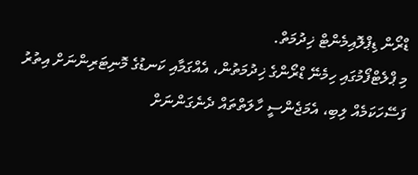ޑްރޯން ޑިޕްލޮއިމެންޓް ޚިދުމަތް.
މި ޕްލެޓްފޯމުގައި ހިމެނޭ ޑްރޯންގެ ޚިދުމަތުން، އެއްގަމާއި ކަނޑުގެ މޮނިޓަރިންނަށް އިތުރު ފަސޭހަކަމެއް ލިބި، އެމަޖެންސީ ހާލަތްތައް ދެނެގަންނަށް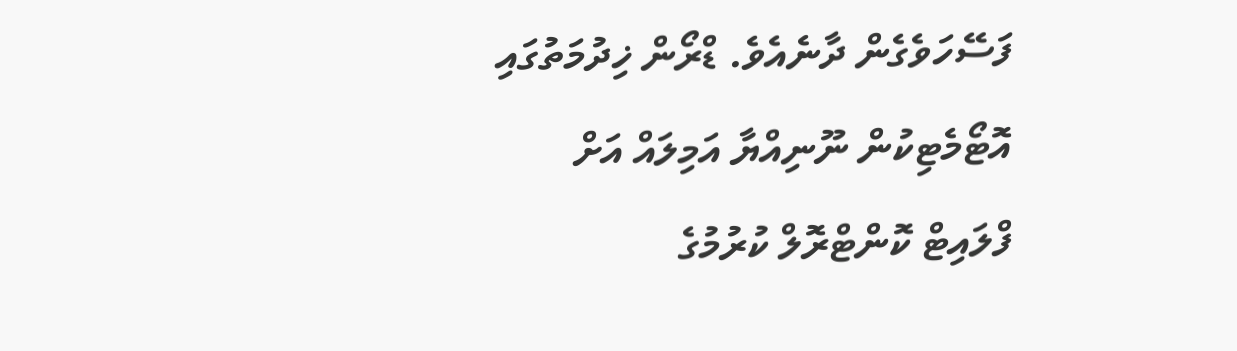ފަސޭހަވެގެން ދާނެއެވެ. ޑްރޯން ޚިދުމަތުގައި އޮޓޯމެޓިކުން ނޫނިއްޔާ އަމިލައް އަށް ފްލައިޓް ކޮންޓްރޮލް ކުރުމުގެ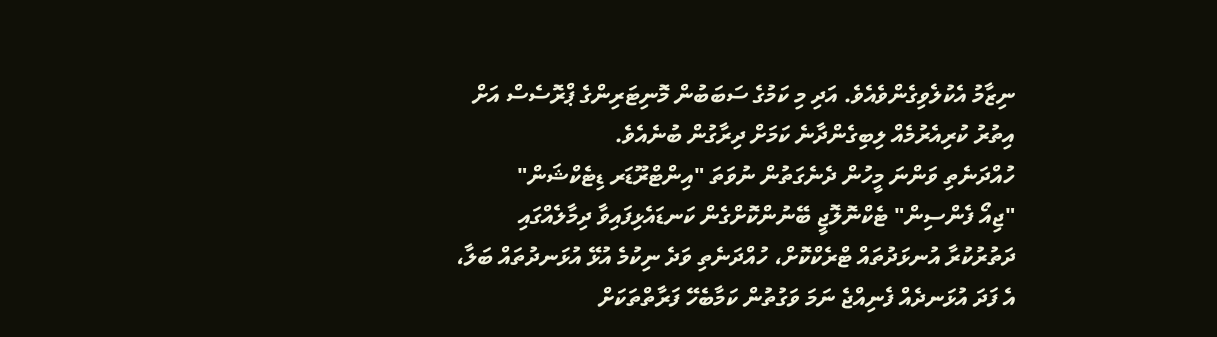ނިޒާމު އެކުލެވިގެންވެއެވެ. އަދި މި ކަމުގެ ސަބަބުން މޮނިޓަރިންގެ ޕްރޮސެސް އަށް އިތުރު ކުރިއެރުމެއް ލިބިގެންދާނެ ކަމަށް ދިރާގުން ބުނެއެވެ.
ހުއްދަނެތި ވަންނަ މީހުން ދެނެގަތުން ނުވަތަ "އިންޓްރޫޑަރ ޑިޓެކްޝަން"
"ޖިއޯ ފެންސިން" ޓެކްނޮލޮޖީ ބޭނުންކޮށްގެން ކަނޑައެޅިފައިވާ ދިމާލެއްގައި ދަތުރުކުރާ އުނޅަދުތައް ޓްރެކްކޮށް، ހުއްދަނެތި ވަދެ ނިކުމެ އުޅޭ އުޅަނދުތައް ބަލާ، އެ ފަދަ އުޅަނދެއް ފެނިއްޖެ ނަމަ ވަގުތުން ކަމާބެހޭ ފަރާތްތަކަށް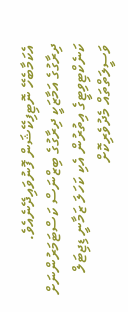އެކަމާބެހޭ ނޮޓިފިކޭޝަން ފޮނުވައިދޭނެއެވެ.
ދިރާގުގެ އަމާޒަކީ ދިރާގުގެ ބިޒްނަސް ކަސްޓަމަރުންނަށް ކަނެކްޓިވިޓީގެ އިތުރުން އެކި ކަހަލަ ޒަމާނީ ޑިޖިޓަލް ވަސީލަތްތައް މެދުވެރިކޮށް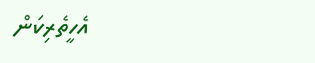އެހީތެރިކަން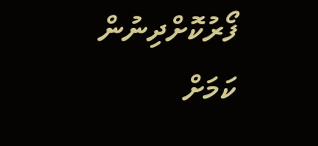ފޯރުކޮށްދިނުން ކަމަށް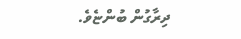ދިރާގުން ބުންޏެވެ.